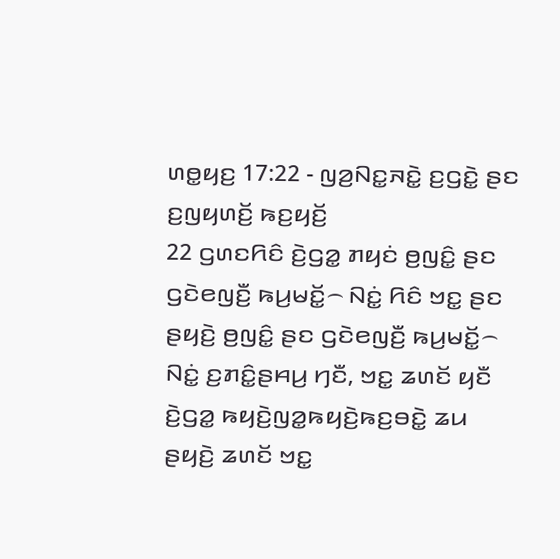ꤛꤥ꤭ꤟꤢ꤬ 17:22 - ꤜꤤ꤬ꤡꤢ꤭ꤏꤢꤧ꤭ ꤢ꤬ꤞꤢꤧ꤭ ꤔꤢ ꤢ꤬ꤜꤟꤛꤢꤩ꤬ ꤒꤢ꤬ꤟꤢꤩ꤬
22 ꤞꤛꤢꤖꤢꤨ ꤢꤧ꤬ꤞꤤ꤭ ꤊꤟꤢꤦ ꤥ꤬ꤜꤢꤨ꤭ ꤔꤢ ꤞꤢꤧꤕꤜꤢꤪ꤬ ꤒꤣ꤬ꤗꤢꤩ꤭꤮ ꤡꤢꤦ꤭ ꤖꤢꤨ ꤠꤢ꤭ ꤔꤢ ꤔꤟꤢꤧ꤬ ꤥ꤬ꤜꤢꤨ꤭ ꤔꤢ ꤞꤢꤧꤕꤜꤢꤪ꤬ ꤒꤣ꤬ꤗꤢꤩ꤭꤮ ꤡꤢꤦ꤭ ꤢ꤬ꤊꤢꤨ꤭ꤔꤌꤣ꤬ ꤚꤢꤪ, ꤠꤢ꤭ ꤘꤛꤢꤩ ꤟꤢꤪ ꤢꤧ꤬ꤞꤤ꤭ ꤒꤟꤢꤧ꤬ꤜꤤ꤭ꤒꤟꤢꤧ꤬ꤒꤢ꤬ꤋꤢꤧ꤭ ꤘꤣ ꤔꤟꤢꤧ꤬ ꤘꤛꤢꤩ ꤠꤢ꤭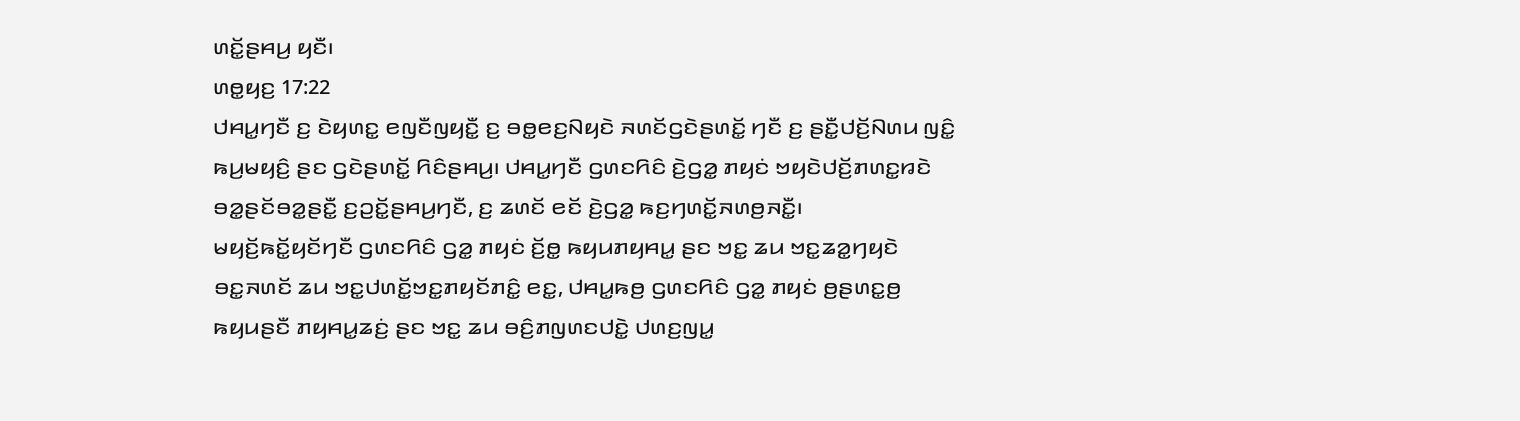ꤛꤢꤩ꤭ꤔꤌꤣ꤬ ꤟꤢꤪ꤯
ꤛꤥ꤭ꤟꤢ꤬ 17:22
ꤓꤌꤣ꤭ꤚꤢꤪ ꤢ꤬ ꤢꤧꤟꤛꤢ꤭ ꤕꤜꤢꤪꤜꤟꤢꤪ꤭ ꤢ꤬ ꤋꤥ꤭ꤕꤢ꤬ꤡꤟꤢꤧ ꤏꤛꤢꤩꤞꤢꤧꤔꤛꤢꤩ꤭ ꤚꤢꤪ ꤢ꤬ ꤔꤢꤪ꤭ꤓꤢꤩ꤬ꤡꤛꤣ ꤜꤢꤨ꤭ ꤒꤣ꤬ꤗꤟꤢꤨ꤬ ꤔꤢ ꤞꤢꤧꤔꤛꤢꤩ꤭ ꤖꤢꤨꤔꤌꤣ꤬꤯ ꤓꤌꤣ꤭ꤚꤢꤪ ꤞꤛꤢꤖꤢꤨ ꤢꤧ꤬ꤞꤤ꤭ ꤊꤟꤢꤦ ꤠꤟꤢꤧꤓꤢꤩ꤬ꤊꤛꤢ꤭ꤙꤢꤧ ꤋꤤ꤭ꤔꤢꤩꤋꤤ꤭ꤔꤢꤪ꤭ ꤢ꤬ꤑꤢꤩ꤭ꤔꤌꤣ꤬ꤚꤢꤪ, ꤢ꤬ ꤘꤛꤢꤩ ꤕꤢꤩ ꤢꤧ꤬ꤞꤤ꤭ ꤒꤢ꤬ꤚꤛꤢꤩ꤭ꤏꤛꤥ꤬ꤏꤢꤪ꤭꤯
ꤗꤟꤢꤩ꤬ꤒꤢꤩ꤭ꤟꤢꤩꤚꤢꤪ ꤞꤛꤢꤖꤢꤨ ꤞꤤ꤭ ꤊꤟꤢꤦ ꤢꤩ꤬ꤥ꤭ ꤒꤟꤣꤊꤟꤌꤣ꤭ ꤔꤢ ꤠꤢ꤭ ꤘꤣ ꤠꤢ꤭ꤘꤤ꤭ꤚꤟꤢꤧ ꤋꤢ꤭ꤏꤛꤢꤩ ꤘꤣ ꤠꤢ꤭ꤓꤛꤢꤩ꤭ꤠꤢ꤭ꤊꤟꤢꤩꤊꤢꤨ꤭ ꤕꤢ꤭, ꤓꤌꤣ꤭ꤒꤥ꤬ ꤞꤛꤢꤖꤢꤨ ꤞꤤ꤭ ꤊꤟꤢꤦ ꤥ꤬ꤔꤛꤢ꤭ꤥ꤬ ꤒꤟꤣꤔꤢꤪ ꤊꤟꤌꤣ꤭ꤘꤢꤦ꤬ ꤔꤢ ꤠꤢ꤭ ꤘꤣ ꤋꤢꤨ꤬ꤊꤜꤛꤢꤓꤢꤧ꤭ ꤓꤛꤢ꤬ꤜꤣ꤭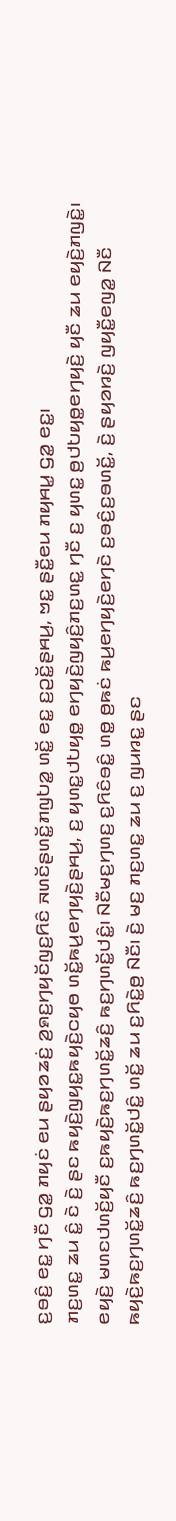ꤢ꤬ꤋꤢꤨ꤬ ꤕꤢ꤭ ꤚꤢꤪ ꤞꤤ꤭ ꤊꤟꤢꤦ ꤕꤣ ꤔꤟꤤꤘꤢꤦ꤬ ꤤ꤬ꤎꤢ꤬ꤚꤟꤢꤩꤜꤢ꤬ꤖꤢꤨ ꤏꤛꤢꤩꤔꤛꤢꤩ꤭ꤊꤜꤝꤤ꤭ ꤛꤢꤩ꤭ ꤕꤢ꤭ ꤢ꤬ꤑꤢꤩ꤭ꤔꤌꤣ꤬, ꤠꤢ꤭ ꤔꤢꤪ꤭ꤕꤣ ꤊꤟꤌꤣ꤭ ꤞꤤ꤭ ꤕꤢ꤭꤯
ꤊꤢ꤬ꤛꤢ꤭ ꤘꤣ ꤢꤨ꤭ ꤢꤧ ꤢꤧ꤬ ꤔꤢ ꤒꤟꤢꤧ꤬ꤜꤟꤢ꤭ꤒꤟꤢꤧ꤬ꤍꤟꤥ ꤛꤢꤩ꤭ꤒꤣ꤬ꤕꤚꤟꤢꤧ꤬ꤔꤌꤣ꤬, ꤢ꤬ ꤟꤛꤢ꤭ꤓꤝꤟꤥ꤭ ꤕꤚꤟꤢꤧ꤬ꤜꤟꤢꤨ꤬ꤊꤢ꤬ꤛꤢ꤭ ꤚꤢꤪ ꤢ꤬ ꤟꤛꤢ꤭ ꤥ꤬ꤓꤝꤟꤥ꤭ꤕꤚꤟꤢꤧ꤬ ꤟꤢꤪ ꤘꤣ ꤕꤟꤢꤧ꤬ꤊꤜꤢꤧ꤭꤯ ꤕꤟꤢꤧ꤬ ꤗꤛꤢꤓꤛꤢꤩ꤬ꤟꤢꤪ ꤢ꤬ꤒꤟꤢꤧ꤬ꤒꤢ꤬ꤚꤛꤢꤩ꤭ꤘꤢꤨ꤬ ꤒꤢ꤬ꤚꤛꤢꤩ꤭ꤓꤢꤨ꤭꤯ ꤡꤢꤪꤗꤢ꤬ꤚꤛꤢ꤬ ꤢ꤬ꤖꤢꤨꤋꤢꤨ꤭ ꤛꤥ꤭ ꤥ꤬ꤒꤢꤦ ꤒꤣ꤬ꤕꤚꤟꤢꤧ꤬ꤕꤚꤢꤧ ꤢ꤬ꤋꤢꤨ꤬ꤢ꤬ꤋꤛꤢꤩ꤭, ꤢꤧ꤬ ꤔꤟꤤꤙꤢꤧ꤬ ꤜꤟꤢꤪ꤭ꤕꤜꤤ꤭ ꤡꤢꤪ ꤒꤟꤢꤧ꤬ꤒꤢ꤬ꤚꤛꤢꤩ꤭ꤘꤢꤨ꤬ ꤒꤢ꤬ꤚꤛꤢꤩ꤭ꤓꤢꤨ꤭ ꤛꤢꤩ꤭ ꤘꤣ ꤢ꤬ꤖꤢꤧ꤭ꤥ꤬ ꤡꤢꤪ꤯ ꤢꤧ꤬ ꤗꤢ꤬ ꤊꤢ꤬ꤛꤢ꤭ ꤘꤣ ꤢ꤬ ꤜꤣꤙꤢ꤭ ꤔꤢ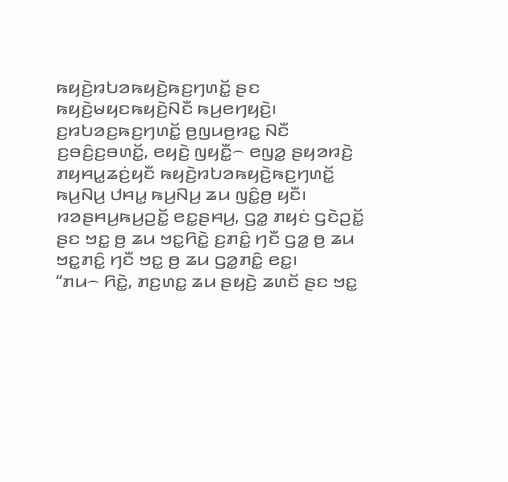ꤒꤟꤢꤧ꤬ꤙꤝꤤꤒꤟꤢꤧ꤬ꤒꤢ꤬ꤚꤛꤢꤩ꤭ ꤔꤢ ꤒꤟꤢꤧ꤬ꤗꤟꤢꤒꤟꤢꤧ꤬ꤡꤢꤪ ꤒꤣ꤬ꤕꤚꤟꤢꤧ꤬꤯
ꤢ꤬ꤙꤝꤤꤢ꤬ꤒꤢ꤬ꤚꤛꤢꤩ꤭ ꤥ꤬ꤜꤣꤥ꤬ꤙꤢ꤭ ꤡꤢꤪ ꤢ꤬ꤋꤢꤨ꤬ꤢ꤬ꤋꤛꤢꤩ꤭, ꤕꤟꤢꤧ꤬ ꤜꤟꤢꤪ꤭꤮ ꤕꤜꤤ꤭ ꤔꤟꤤꤙꤢꤧ꤬ ꤊꤟꤌꤣ꤭ꤘꤢꤦ꤬ꤟꤢꤪ ꤒꤟꤢꤧ꤬ꤙꤝꤤꤒꤟꤢꤧ꤬ꤒꤢ꤬ꤚꤛꤢꤩ꤭ ꤒꤣ꤬ꤡꤣ꤬ ꤓꤌꤣ꤭ ꤒꤣ꤬ꤡꤣ꤬ ꤘꤣ ꤜꤢꤨ꤭ꤥ꤬ ꤟꤢꤪ꤯
ꤙꤤꤔꤌꤣ꤬ꤒꤣ꤬ꤑꤢꤩ꤭ ꤕꤢ꤭ꤔꤌꤣ꤬, ꤞꤤ꤭ ꤊꤟꤢꤦ ꤞꤢꤧꤑꤢꤩ꤭ ꤔꤢ ꤠꤢ꤭ ꤥ꤬ ꤘꤣ ꤠꤢ꤭ꤖꤢꤧ꤭ ꤢ꤬ꤊꤢꤨ꤭ ꤚꤢꤪ ꤞꤤ꤭ ꤥ꤬ ꤘꤣ ꤠꤢ꤭ꤊꤢꤨ꤭ ꤚꤢꤪ ꤠꤢ꤭ ꤥ꤬ ꤘꤣ ꤞꤤ꤭ꤊꤢꤨ꤭ ꤕꤢ꤭꤯
“ꤊꤣ꤮ ꤖꤢꤧ꤭, ꤊꤢ꤬ꤛꤢ꤭ ꤘꤣ ꤔꤟꤢꤧ꤬ ꤘꤛꤢꤩ ꤔꤢ ꤠꤢ꤭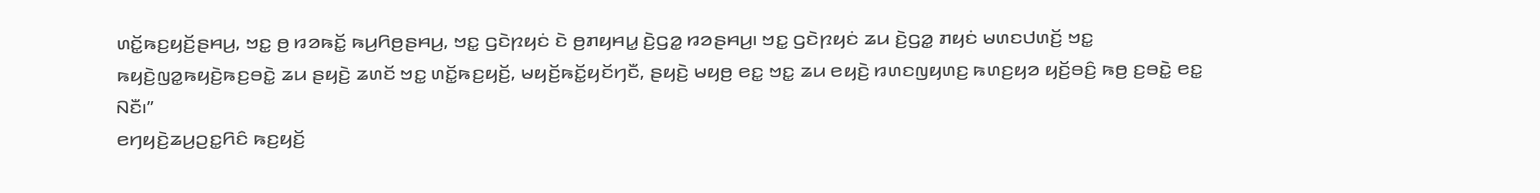ꤛꤢꤩ꤭ꤒꤢ꤬ꤟꤢꤩ꤬ꤔꤌꤣ꤬, ꤠꤢ꤭ ꤥ꤬ ꤙꤤꤒꤢꤩ꤭ ꤒꤣ꤬ꤖꤥ꤬ꤔꤌꤣ꤬, ꤠꤢ꤭ ꤞꤢꤧꤐꤟꤢꤦ ꤢꤧ ꤥ꤬ꤊꤟꤌꤣ꤭ ꤢꤧ꤬ꤞꤤ꤭ ꤙꤤꤔꤌꤣ꤬꤯ ꤠꤢ꤭ ꤞꤢꤧꤐꤟꤢꤦ ꤘꤣ ꤢꤧ꤬ꤞꤤ꤭ ꤊꤟꤢꤦ ꤗꤛꤢꤓꤛꤢꤩ꤬ ꤠꤢ꤭ ꤒꤟꤢꤧ꤬ꤜꤤ꤭ꤒꤟꤢꤧ꤬ꤒꤢ꤬ꤋꤢꤧ꤭ ꤘꤣ ꤔꤟꤢꤧ꤬ ꤘꤛꤢꤩ ꤠꤢ꤭ ꤛꤢꤩ꤭ꤒꤢ꤬ꤟꤢꤩ꤬, ꤗꤟꤢꤩ꤬ꤒꤢꤩ꤭ꤟꤢꤩꤚꤢꤪ, ꤔꤟꤢꤧ꤬ ꤗꤟꤥ꤬ ꤕꤢ꤭ ꤠꤢ꤭ ꤘꤣ ꤕꤟꤢꤧ꤬ ꤙꤛꤢꤜꤟꤛꤢ꤬ ꤒꤛꤢ꤬ꤟꤤ ꤟꤢꤩ꤬ꤋꤢꤨ꤬ ꤒꤥ꤬ ꤢ꤬ꤋꤢꤧ꤭ ꤕꤢ꤭ ꤡꤢꤪ꤯”
ꤕꤚꤟꤢꤧ꤬ꤘꤣ꤬ꤑꤢ꤭ꤖꤢꤨ ꤒꤢ꤬ꤟꤢꤩ꤬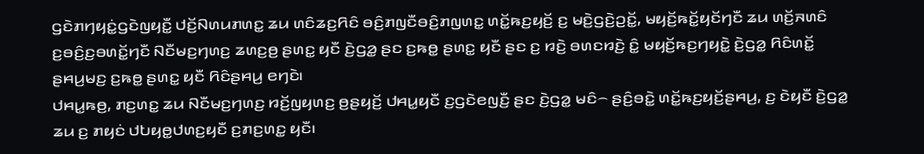ꤞꤢꤧꤊꤚꤟꤢꤦ꤭ꤞꤢꤧꤜꤟꤢꤪ꤭ ꤓꤢꤩ꤬ꤡꤛꤣꤊꤛꤢ꤭ ꤘꤣ ꤛꤢꤨꤘꤢ꤬ꤖꤢꤨ ꤋꤢꤨ꤬ꤊꤜꤢꤪꤋꤢꤨ꤬ꤊꤜꤛꤢ꤭ ꤛꤢꤩ꤭ꤒꤢ꤬ꤟꤢꤩ꤬ ꤢ꤬ ꤗꤢꤧ꤬ꤞꤢꤧ꤬ꤑꤢꤩ꤭, ꤗꤟꤢꤩ꤬ꤒꤢꤩ꤭ꤟꤢꤩꤚꤢꤪ ꤘꤣ ꤛꤢꤩ꤬ꤏꤛꤢꤨ ꤢ꤬ꤋꤢꤨ꤬ꤢ꤬ꤋꤛꤢꤩ꤭ꤚꤢꤪ ꤡꤢꤪꤗꤢ꤬ꤚꤛꤢ꤬ ꤘꤛꤢ꤬ꤥ꤬ ꤔꤛꤢ꤭ ꤟꤢꤪ ꤢꤧ꤬ꤞꤤ꤭ ꤔꤢ ꤢ꤬ꤒꤥ꤭ ꤔꤛꤢ꤭ ꤟꤢꤪ ꤔꤢ ꤢ꤬ ꤙꤢꤧ꤬ ꤋꤛꤢꤙꤢꤧ꤬ ꤢꤨ꤭ ꤗꤟꤢꤩ꤬ꤒꤢ꤬ꤚꤟꤢꤧ꤭ ꤢꤧ꤬ꤞꤤ꤭ ꤖꤢꤨꤛꤢꤩ꤭ ꤔꤌꤣ꤬ꤗꤢ꤬ ꤢ꤬ꤒꤥ꤭ ꤔꤛꤢ꤭ ꤟꤢꤪ ꤖꤢꤨꤔꤌꤣ꤬ ꤕꤚꤢꤧ꤯
ꤓꤌꤣ꤭ꤒꤥ꤬, ꤊꤢ꤬ꤛꤢ꤭ ꤘꤣ ꤡꤢꤪꤗꤢ꤬ꤚꤛꤢ꤬ ꤙꤢꤩ꤬ꤜꤟꤛꤢ꤬ ꤥ꤬ꤔꤟꤢꤩ꤬ ꤓꤌꤣ꤭ꤟꤢꤪ ꤢ꤬ꤞꤢꤧꤕꤜꤢꤪ꤬ ꤔꤢ ꤢꤧ꤬ꤞꤤ꤭ ꤗꤢꤨ꤮ ꤔꤢꤨ꤬ꤋꤢꤧ꤭ ꤛꤢꤩ꤭ꤒꤢ꤬ꤟꤢꤩ꤬ꤔꤌꤣ꤬, ꤢ꤬ ꤢꤧꤟꤢꤪ ꤢꤧ꤬ꤞꤤ꤭ ꤘꤣ ꤢ꤬ ꤊꤟꤢꤦ ꤓꤝꤟꤥ꤭ꤓꤛꤢ꤬ꤟꤢꤪ ꤢ꤬ꤊꤢ꤬ꤛꤢ꤭ ꤟꤢꤪ꤯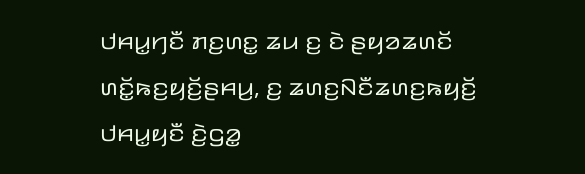ꤓꤌꤣ꤭ꤚꤢꤪ ꤊꤢ꤬ꤛꤢ꤭ ꤘꤣ ꤢ꤬ ꤢꤧ ꤔꤟꤤꤘꤛꤢꤩ ꤛꤢꤩ꤭ꤒꤢ꤬ꤟꤢꤩ꤬ꤔꤌꤣ꤬, ꤢ꤬ ꤘꤛꤢ꤬ꤡꤢꤪꤘꤛꤢ꤬ꤒꤟꤢꤩ꤬ ꤓꤌꤣ꤭ꤟꤢꤪ ꤢꤧ꤬ꤞꤤ꤭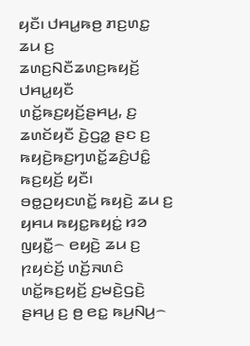ꤟꤢꤪ꤯ ꤓꤌꤣ꤭ꤒꤥ꤬ ꤊꤢ꤬ꤛꤢ꤭ ꤘꤣ ꤢ꤬ ꤘꤛꤢ꤬ꤡꤢꤪꤘꤛꤢ꤬ꤒꤟꤢꤩ꤬ ꤓꤌꤣ꤭ꤟꤢꤪ ꤛꤢꤩ꤭ꤒꤢ꤬ꤟꤢꤩ꤬ꤔꤌꤣ꤬, ꤢ꤬ ꤘꤛꤢꤩꤟꤢꤪ ꤢꤧ꤬ꤞꤤ꤭ ꤔꤢ ꤢ꤬ ꤒꤟꤢꤧ꤬ꤒꤢ꤬ꤚꤛꤢꤩ꤭ꤘꤢꤨ꤬ꤓꤢꤨ꤭ ꤒꤢ꤬ꤟꤢꤩ꤬ ꤟꤢꤪ꤯
ꤋꤥ꤭ꤑꤟꤢꤛꤢꤩ꤭ ꤒꤟꤢꤧ꤬ ꤘꤣ ꤢ꤬ ꤟꤌꤣ ꤒꤟꤢ꤭ꤒꤟꤢꤦ꤭ ꤙꤤ ꤜꤟꤢꤪ꤭꤮ ꤕꤟꤢꤧ꤬ ꤘꤣ ꤢ꤬ ꤐꤟꤢꤦꤢꤩ꤬ ꤛꤢꤩ꤬ꤏꤛꤢꤨ ꤛꤢꤩ꤭ꤒꤢ꤬ꤟꤢꤩ꤬ ꤢ꤬ꤗꤢꤧ꤬ꤞꤢꤧ꤬ ꤔꤌꤣ꤬ ꤢ꤬ ꤥ꤬ ꤕꤢ꤭ ꤒꤣ꤬ꤡꤣ꤬꤮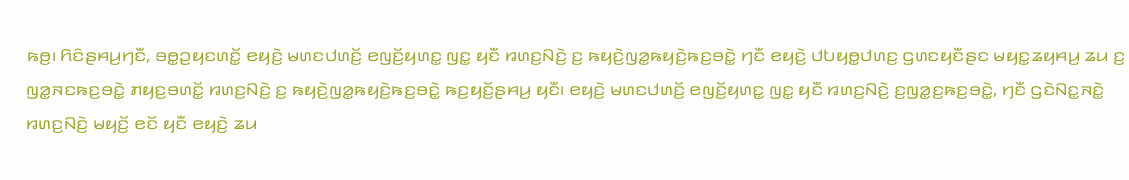ꤒꤥ꤬꤯ ꤖꤢꤨꤔꤌꤣ꤬ꤚꤢꤪ, ꤋꤥ꤭ꤑꤟꤢꤛꤢꤩ꤭ ꤕꤟꤢꤧ꤬ ꤗꤛꤢꤓꤛꤢꤩ꤬ ꤕꤜꤢꤩ꤬ꤟꤛꤢ꤭ ꤜꤢ꤭ ꤟꤢꤪ ꤙꤛꤢ꤬ꤡꤢꤧ꤬ ꤢ꤬ ꤒꤟꤢꤧ꤬ꤜꤤ꤭ꤒꤟꤢꤧ꤬ꤒꤢ꤬ꤋꤢꤧ꤭ ꤚꤢꤪ ꤕꤟꤢꤧ꤬ ꤓꤝꤟꤥ꤭ꤓꤛꤢ꤬ ꤞꤛꤢꤟꤢꤪꤔꤢ ꤗꤟꤢ꤭ꤘꤟꤌꤣ꤬ ꤘꤣ ꤢ꤬ ꤜꤤ꤭ꤏꤢꤒꤢ꤬ꤋꤢꤧ꤭ ꤊꤟꤢ꤬ꤋꤛꤢꤩ꤭ ꤙꤛꤢ꤬ꤡꤢꤧ꤬ ꤢ꤬ ꤒꤟꤢꤧ꤬ꤜꤤ꤭ꤒꤟꤢꤧ꤬ꤒꤢ꤬ꤋꤢꤧ꤭ ꤒꤢ꤬ꤟꤢꤩ꤬ꤔꤌꤣ꤬ ꤟꤢꤪ꤯ ꤕꤟꤢꤧ꤬ ꤗꤛꤢꤓꤛꤢꤩ꤬ ꤕꤜꤢꤩ꤬ꤟꤛꤢ꤭ ꤜꤢ꤭ ꤟꤢꤪ ꤙꤛꤢ꤬ꤡꤢꤧ꤬ ꤢ꤬ꤜꤤ꤭ꤢ꤬ꤒꤢ꤬ꤋꤢꤧ꤭, ꤚꤢꤪ ꤞꤢꤧꤡꤢ꤭ꤏꤢꤧ꤭ ꤙꤛꤢ꤬ꤡꤢꤧ꤬ ꤗꤟꤢꤩ꤬ ꤕꤢꤩ ꤟꤢꤪ ꤕꤟꤢꤧ꤬ ꤘꤣ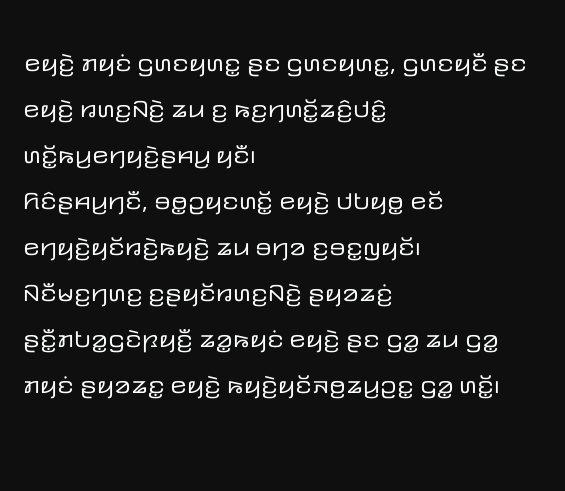ꤕꤟꤢꤧ꤬ ꤊꤟꤢꤦ ꤞꤛꤢꤟꤛꤢ꤭ ꤔꤢ ꤞꤛꤢꤟꤛꤢ꤭, ꤞꤛꤢꤟꤢꤪ ꤔꤢ ꤕꤟꤢꤧ꤬ ꤙꤛꤢ꤬ꤡꤢꤧ꤬ ꤘꤣ ꤢ꤬ ꤒꤢ꤬ꤚꤛꤢꤩ꤭ꤘꤢꤨ꤬ꤓꤢꤨ꤭ ꤛꤢꤩ꤭ꤒꤣ꤬ꤕꤚꤟꤢꤧ꤬ꤔꤌꤣ꤬ ꤟꤢꤪ꤯
ꤖꤢꤨꤔꤌꤣ꤬ꤚꤢꤪ, ꤋꤥ꤭ꤑꤟꤢꤛꤢꤩ꤭ ꤕꤟꤢꤧ꤬ ꤓꤝꤟꤥ꤭ ꤕꤢꤩ ꤕꤚꤟꤢꤧ꤬ꤟꤢꤩꤙꤢꤧ꤬ꤒꤟꤢꤧ꤬ ꤘꤣ ꤋꤚꤤ ꤢ꤬ꤋꤢ꤭ꤜꤟꤢꤩ꤯ ꤡꤢꤪꤗꤢ꤬ꤚꤛꤢ꤬ ꤢ꤬ꤔꤟꤢꤩꤙꤛꤢ꤬ꤡꤢꤧ꤬ ꤔꤟꤤꤘꤢꤦ꤬ ꤔꤢꤪ꤭ꤊꤝꤤ꤭ꤞꤢꤧꤐꤟꤢꤪ꤬ ꤘꤤ꤭ꤒꤟꤢꤦ ꤕꤟꤢꤧ꤬ ꤔꤢ ꤞꤤ꤭ ꤘꤣ ꤞꤤ꤭ ꤊꤟꤢꤦ ꤔꤟꤤꤘꤢ꤭ ꤕꤟꤢꤧ꤬ ꤒꤟꤢꤧ꤬ꤟꤢꤩꤏꤥ꤬ꤘꤣ꤬ꤑꤢ꤭ ꤞꤤ꤭ ꤛꤢꤩ꤭꤯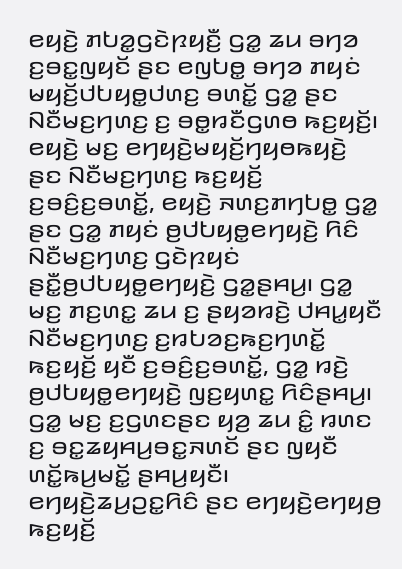ꤕꤟꤢꤧ꤬ ꤊꤝꤤ꤭ꤞꤢꤧꤐꤟꤢꤪ꤬ ꤞꤤ꤭ ꤘꤣ ꤋꤚꤤ ꤢ꤬ꤋꤢ꤭ꤜꤟꤢꤩ ꤔꤢ ꤕꤜꤝꤥ꤭ ꤋꤚꤤ ꤊꤟꤢꤦ ꤗꤟꤢꤩ꤬ꤓꤝꤟꤥ꤭ꤓꤛꤢ꤬ ꤋꤛꤢꤩ꤭ ꤞꤤ꤭ ꤔꤢ ꤡꤢꤪꤗꤢ꤬ꤚꤛꤢ꤬ ꤢ꤬ ꤋꤥ꤭ꤙꤢꤪꤞꤛꤥ ꤒꤢ꤬ꤟꤢꤩ꤬꤯
ꤕꤟꤢꤧ꤬ ꤗꤢ꤬ ꤕꤚꤟꤢꤧ꤬ꤗꤟꤢꤩ꤬ꤚꤟꤥꤒꤟꤢꤧ꤬ ꤔꤢ ꤡꤢꤪꤗꤢ꤬ꤚꤛꤢ꤬ ꤒꤢ꤬ꤟꤢꤩ꤬ ꤢ꤬ꤋꤢꤨ꤬ꤢ꤬ꤋꤛꤢꤩ꤭, ꤕꤟꤢꤧ꤬ ꤏꤛꤢ꤬ꤊꤚꤝꤥ꤭ ꤞꤤ꤭ ꤔꤢ ꤞꤤ꤭ ꤊꤟꤢꤦ ꤥ꤬ꤓꤝꤟꤥ꤭ꤕꤚꤟꤢꤧ꤬ ꤖꤢꤨ ꤡꤢꤪꤗꤢ꤬ꤚꤛꤢ꤬ ꤞꤢꤧꤐꤟꤢꤦ ꤔꤢꤪ꤭ꤥ꤬ꤓꤝꤟꤥ꤭ꤕꤚꤟꤢꤧ꤬ ꤞꤤ꤭ꤔꤌꤣ꤬꤯ ꤞꤤ꤭ ꤗꤢ꤬ ꤊꤢ꤬ꤛꤢ꤭ ꤘꤣ ꤢ꤬ ꤔꤟꤤꤙꤢꤧ꤬ ꤓꤌꤣ꤭ꤟꤢꤪ ꤡꤢꤪꤗꤢ꤬ꤚꤛꤢ꤬ ꤢ꤬ꤙꤝꤤꤢ꤬ꤒꤢ꤬ꤚꤛꤢꤩ꤭ ꤒꤢ꤬ꤟꤢꤩ꤬ ꤟꤢꤪ ꤢ꤬ꤋꤢꤨ꤬ꤢ꤬ꤋꤛꤢꤩ꤭, ꤞꤤ꤭ ꤙꤢꤧ꤬ ꤥ꤬ꤓꤝꤟꤥ꤭ꤕꤚꤟꤢꤧ꤬ ꤜꤢ꤬ꤟꤛꤢ꤭ ꤖꤢꤨꤔꤌꤣ꤬꤯
ꤞꤤ꤭ ꤗꤢ꤬ ꤢ꤬ꤞꤛꤢꤔꤢ ꤟꤤ꤬ ꤘꤣ ꤢꤨ꤭ ꤙꤛꤢ ꤢ꤬ ꤋꤢ꤭ꤘꤟꤌꤣ꤬ꤋꤢ꤭ꤏꤛꤢꤩ ꤔꤢ ꤜꤟꤢꤪ ꤛꤢꤩ꤭ꤒꤣ꤬ꤗꤢꤩ꤭ ꤔꤌꤣ꤬ꤟꤢꤪ꤯ ꤕꤚꤟꤢꤧ꤬ꤘꤣ꤬ꤑꤢ꤭ꤖꤢꤨ ꤔꤢ ꤕꤚꤟꤢꤧ꤬ꤕꤚꤟꤥ꤬ ꤒꤢ꤬ꤟꤢꤩ꤬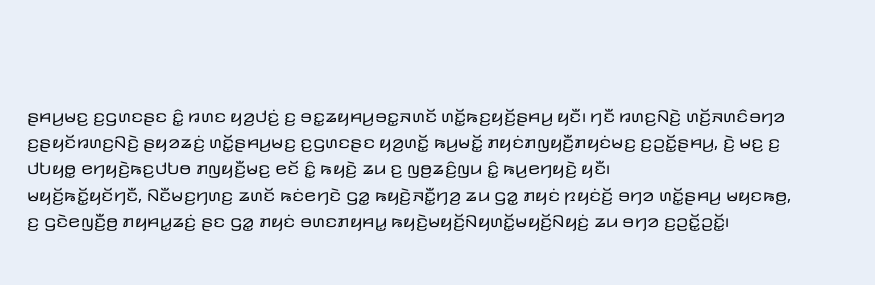ꤔꤌꤣ꤬ꤗꤢ꤬ ꤢ꤬ꤞꤛꤢꤔꤢ ꤢꤨ꤭ ꤙꤛꤢ ꤟꤤ꤬ꤓꤢꤦ꤬ ꤢ꤬ ꤋꤢ꤭ꤘꤟꤌꤣ꤬ꤋꤢ꤭ꤏꤛꤢꤩ ꤛꤢꤩ꤭ꤒꤢ꤬ꤟꤢꤩ꤬ꤔꤌꤣ꤬ ꤟꤢꤪ꤯ ꤚꤢꤪ ꤙꤛꤢ꤬ꤡꤢꤧ꤬ ꤛꤢꤩ꤬ꤏꤛꤢꤨꤋꤚꤤ ꤢ꤬ꤔꤟꤢꤩꤙꤛꤢ꤬ꤡꤢꤧ꤬ ꤔꤟꤤꤘꤢꤦ꤬ ꤛꤢꤩ꤭ꤔꤌꤣ꤬ꤗꤢ꤬ ꤢ꤬ꤞꤛꤢꤔꤢ ꤟꤤ꤬ꤛꤢꤩ꤭ ꤒꤣ꤬ꤗꤢꤩ꤭ ꤊꤟꤢꤦꤊꤜꤟꤢꤪ꤬ꤊꤟꤢꤦꤗꤢ꤬ ꤢ꤬ꤑꤢꤩ꤭ꤔꤌꤣ꤬, ꤢꤧ꤬ ꤗꤢ꤬ ꤢ꤬ ꤓꤝꤟꤥ꤭ ꤕꤚꤟꤢꤧ꤬ꤒꤢ꤬ꤓꤝꤥ ꤊꤜꤟꤢꤪ꤬ꤗꤢ꤬ ꤕꤢꤩ ꤢꤨ꤭ ꤒꤟꤢꤧ꤬ ꤘꤣ ꤢ꤬ ꤜꤥ꤬ꤘꤢꤨ꤬ꤜꤣ ꤢꤨ꤭ ꤒꤣ꤬ꤕꤚꤟꤢꤧ꤬ ꤟꤢꤪ꤯
ꤗꤟꤢꤩ꤬ꤒꤢꤩ꤭ꤟꤢꤩꤚꤢꤪ, ꤡꤢꤪꤗꤢ꤬ꤚꤛꤢ꤬ ꤘꤛꤢꤩ ꤒꤢꤦꤕꤚꤢꤧ ꤞꤤ꤭ ꤒꤟꤢꤧ꤬ꤏꤢꤪ꤭ꤚꤤ꤬ ꤘꤣ ꤞꤤ꤭ ꤊꤟꤢꤦ ꤐꤟꤢꤦꤢꤩ꤬ ꤋꤚꤤ ꤛꤢꤩ꤭ꤔꤌꤣ꤬ ꤗꤟꤢꤒꤥ꤬, ꤢ꤬ ꤞꤢꤧꤕꤜꤢꤪ꤬ꤥ꤬ ꤊꤟꤌꤣ꤭ꤘꤢꤦ꤬ ꤔꤢ ꤞꤤ꤭ ꤊꤟꤢꤦ ꤋꤛꤢꤊꤟꤌꤣ꤭ ꤒꤟꤢꤧ꤬ꤗꤟꤢꤩ꤬ꤡꤟꤛꤢꤩ꤭ꤗꤟꤢꤩ꤬ꤡꤟꤢꤦ꤬ ꤘꤣ ꤋꤚꤤ ꤢ꤬ꤑꤢꤩ꤭ꤑꤢꤩ꤭꤯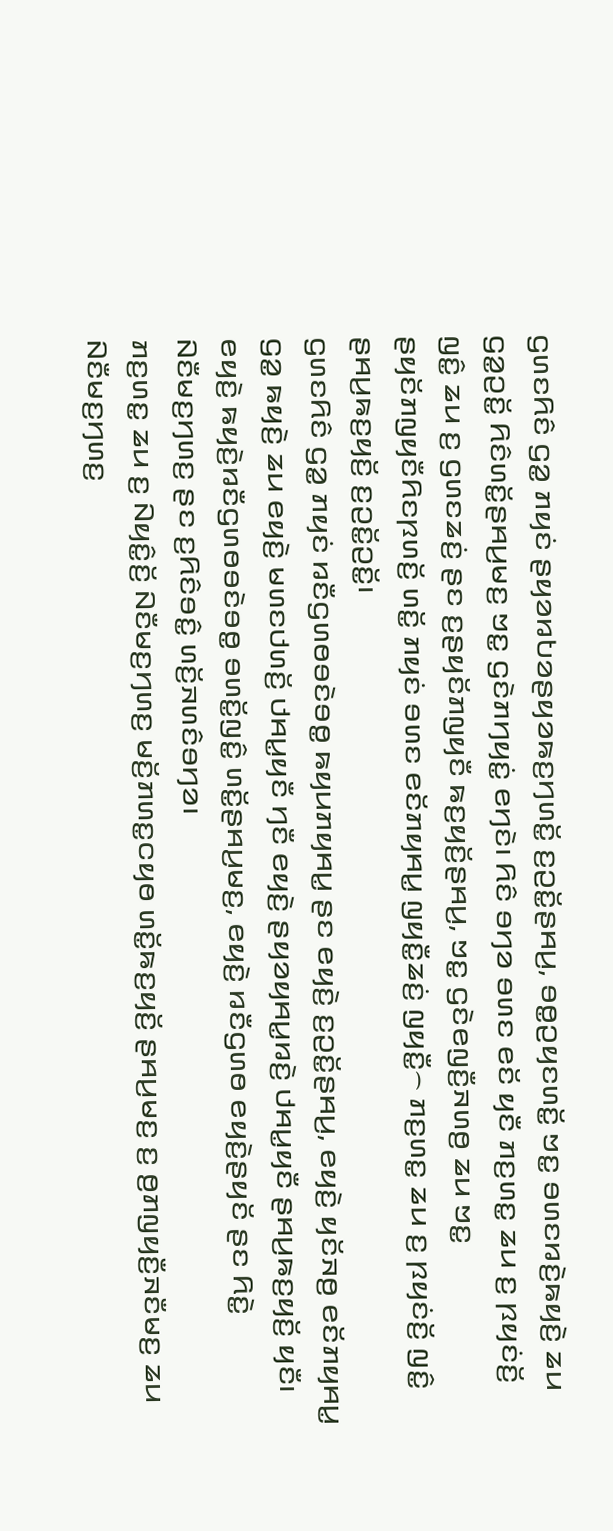ꤞꤛꤢꤖꤢꤨ ꤞꤤ꤭ ꤊꤟꤢꤦ ꤔꤟꤤꤙꤝꤤꤔꤟꤤꤒꤢ꤬ꤚꤛꤢꤩ꤭ ꤢ꤬ꤑꤢꤩ꤭ꤔꤌꤣ꤬, ꤋꤥ꤭ꤑꤟꤢꤛꤢꤩ꤭ ꤠꤢ꤭ ꤋꤛꤢꤙꤢꤧ꤬ꤒꤟꤢꤧ꤬ ꤘꤣ ꤞꤤ꤭ꤑꤢꤩ꤭ ꤖꤢꤨꤛꤢꤩ꤭ꤔꤌꤣ꤬ꤗꤢ꤬ ꤠꤢ꤭ ꤞꤢꤧꤊꤚꤟꤢꤦ꤭ ꤕꤚꤢꤧ꤯ ꤖꤢꤨ ꤋꤚꤤ ꤋꤛꤢ ꤕꤢꤩ ꤟꤢꤪ ꤊꤢ꤬ꤛꤢ꤭ ꤘꤣ ꤢ꤬ ꤐꤟꤢꤦꤢꤩ꤬ ꤜꤢꤨ꤭ ꤘꤣ ꤢ꤬ ꤞꤛꤢꤘꤢꤦ꤬ ꤔꤢ ꤢ꤬ꤔꤟꤢꤩꤊꤜꤟꤢꤪ ꤒꤢ꤬ꤟꤢꤩ꤬ꤔꤌꤣ꤬, ꤠꤢ꤭ ꤞꤢꤧꤕꤜꤢꤪ꤬ꤏꤛꤥ꤬ ꤘꤣ ꤠꤢ꤭ ꤔꤟꤢꤩꤊꤜꤟꤢꤪꤖꤢꤐꤛꤢꤩ꤬ ꤛꤢꤩ꤭ ꤊꤟꤢꤦ ꤋꤛꤢ ꤕꤢꤩꤊꤟꤌꤣ꤭ ꤜꤟꤢꤪ꤭ꤘꤢꤦ꤬ ꤜꤟꤢꤪ꤭꤮ ꤊꤢ꤬ꤛꤢ꤭ ꤘꤣ ꤢ꤬ ꤐꤟꤢꤦꤢꤩ꤬ ꤜꤢꤨ꤭ ꤔꤌꤣ꤬ꤒꤢ꤬ꤟꤢꤩ꤬ ꤢ꤬ꤑꤢꤩ꤭ꤑꤢꤩ꤭꤯
ꤞꤛꤢꤖꤢꤨ ꤞꤤ꤭ ꤊꤟꤢꤦ ꤙꤢꤪꤞꤛꤥꤋꤢꤧꤋꤥ꤭ ꤒꤟꤣꤊꤟꤌꤣ꤭ ꤔꤢ ꤕꤟꤢꤧ꤬ ꤢ꤬ꤑꤢꤩ꤭ꤔꤌꤣ꤬, ꤕꤟꤢꤧ꤬ ꤟꤢꤩꤏꤥ꤬ ꤕꤢꤩꤊꤟꤌꤣ꤭ ꤞꤤ꤭ ꤒꤟꤢꤧ꤬ ꤘꤣ ꤕꤟꤢꤧ꤬ ꤗꤛꤢꤓꤛꤢꤩ꤬ ꤓꤌꤣ꤭ꤟꤢꤪ ꤚꤢꤪ ꤕꤟꤢꤧ꤬ ꤔꤟꤤꤟꤌꤣ꤭ꤙꤢꤧ꤬ ꤓꤌꤣ꤭ꤟꤢꤪ ꤔꤌꤣ꤬ꤒꤢ꤬ꤟꤢꤩ꤬ ꤟꤢꤪ꤯ ꤕꤟꤢꤧ꤬ ꤒꤟꤢꤧ꤬ꤙꤢꤪꤞꤛꤥꤋꤢꤧꤋꤥ꤭ ꤋꤛꤢꤩ꤭ꤜꤢꤨ꤭ ꤛꤢꤩ꤭ꤔꤌꤣ꤬ꤗꤢ꤬, ꤕꤟꤢꤧ꤬ ꤙꤢꤪꤞꤛꤥ ꤕꤟꤢꤧ꤬ꤔꤟꤢꤩ ꤔꤢ ꤖꤢꤧ꤭ ꤡꤢꤪꤗꤢ꤬ꤚꤛꤢ꤬ ꤔꤢ ꤢ꤬ꤖꤢꤨꤋꤢꤨ꤭ ꤛꤢꤩ꤬ꤏꤛꤢꤨꤋꤚꤤ꤯
ꤊꤢ꤬ꤛꤢ꤭ ꤘꤣ ꤢ꤬ ꤡꤟꤢꤨ꤭ꤢꤩ꤬ ꤡꤢꤪꤗꤢ꤬ꤚꤛꤢ꤬ ꤗꤢꤩ꤬ꤊꤛꤢ꤭ꤍꤟꤥ ꤛꤢꤩ꤭ꤒꤢ꤬ꤟꤢꤩ꤬ ꤔꤌꤣ꤬ꤗꤢ꤬ ꤢ꤬ ꤥ꤬ꤊꤜꤟꤢꤪ꤬ꤏꤢꤪꤗꤢ꤬ ꤘꤣ ꤡꤢꤪꤗꤢ꤬ꤚꤛꤢ꤬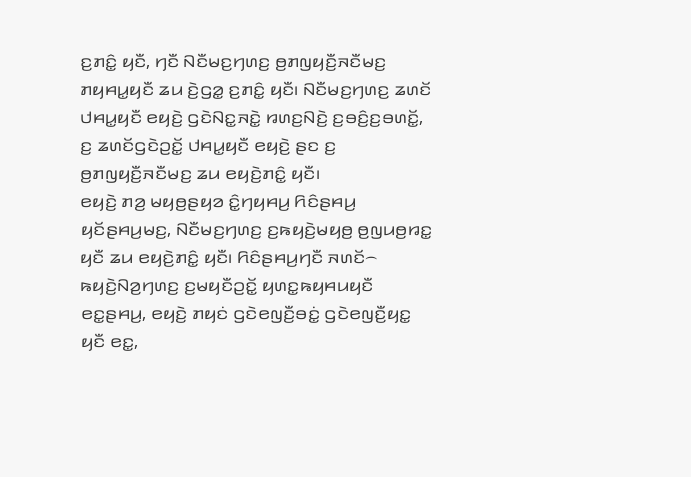ꤢ꤬ꤊꤢꤨ꤭ ꤟꤢꤪ, ꤚꤢꤪ ꤡꤢꤪꤗꤢ꤬ꤚꤛꤢ꤬ ꤥ꤬ꤊꤜꤟꤢꤪ꤬ꤏꤢꤪꤗꤢ꤬ ꤊꤟꤌꤣ꤭ꤟꤢꤪ ꤘꤣ ꤢꤧ꤬ꤞꤤ꤭ ꤢ꤬ꤊꤢꤨ꤭ ꤟꤢꤪ꤯ ꤡꤢꤪꤗꤢ꤬ꤚꤛꤢ꤬ ꤘꤛꤢꤩ ꤓꤌꤣ꤭ꤟꤢꤪ ꤕꤟꤢꤧ꤬ ꤞꤢꤧꤡꤢ꤭ꤏꤢꤧ꤭ ꤙꤛꤢ꤬ꤡꤢꤧ꤬ ꤢ꤬ꤋꤢꤨ꤬ꤢ꤬ꤋꤛꤢꤩ꤭, ꤢ꤬ ꤘꤛꤢꤩꤞꤢꤧꤑꤢꤩ꤭ ꤓꤌꤣ꤭ꤟꤢꤪ ꤕꤟꤢꤧ꤬ ꤔꤢ ꤢ꤬ ꤥ꤬ꤊꤜꤟꤢꤪ꤬ꤏꤢꤪꤗꤢ꤬ ꤘꤣ ꤕꤟꤢꤧ꤬ꤊꤢꤨ꤭ ꤟꤢꤪ꤯
ꤕꤟꤢꤧ꤬ ꤊꤤ꤬ ꤗꤟꤥ꤬ꤔꤟꤤ ꤢꤨ꤭ꤚꤟꤌꤣ꤬ ꤖꤢꤨꤔꤌꤣ꤬ ꤟꤢꤩꤔꤌꤣ꤬ꤗꤢ꤬, ꤡꤢꤪꤗꤢ꤬ꤚꤛꤢ꤬ ꤢ꤬ꤒꤟꤢꤧ꤬ꤗꤟꤥ꤬ ꤥ꤬ꤜꤣꤥ꤬ꤙꤢ꤭ ꤟꤢꤪ ꤘꤣ ꤕꤟꤢꤧ꤬ꤊꤢꤨ꤭ ꤟꤢꤪ꤯ ꤖꤢꤨꤔꤌꤣ꤬ꤚꤢꤪ ꤏꤛꤢꤩ꤮ ꤒꤟꤢꤧ꤬ꤡꤤ꤬ꤚꤛꤢ꤬ ꤢ꤬ꤗꤟꤢꤪꤑꤢꤩ꤭ ꤟꤛꤢ꤭ꤒꤟꤌꤣꤟꤢꤪ ꤕꤢ꤭ꤔꤌꤣ꤬, ꤕꤟꤢꤧ꤬ ꤊꤟꤢꤦ ꤞꤢꤧꤕꤜꤢꤪ꤬ꤋꤢꤦ꤭ ꤞꤢꤧꤕꤜꤢꤪ꤬ꤟꤢ꤭ ꤟꤢꤪ ꤕꤢ꤭,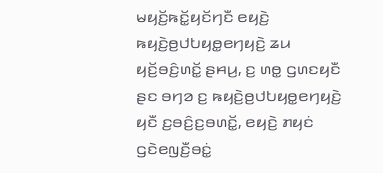ꤗꤟꤢꤩ꤬ꤒꤢꤩ꤭ꤟꤢꤩꤚꤢꤪ ꤕꤟꤢꤧ꤬ ꤒꤟꤢꤧ꤬ꤥ꤬ꤓꤝꤟꤥ꤭ꤕꤚꤟꤢꤧ꤬ ꤘꤣ ꤟꤢꤩ꤬ꤋꤢꤨ꤬ꤛꤢꤩ꤭ ꤔꤌꤣ꤬, ꤢ꤬ ꤛꤥ꤭ ꤞꤛꤢꤟꤢꤪ ꤔꤢ ꤋꤚꤤ ꤢ꤬ ꤒꤟꤢꤧ꤬ꤥ꤬ꤓꤝꤟꤥ꤭ꤕꤚꤟꤢꤧ꤬ ꤟꤢꤪ ꤢ꤬ꤋꤢꤨ꤬ꤢ꤬ꤋꤛꤢꤩ꤭, ꤕꤟꤢꤧ꤬ ꤊꤟꤢꤦ ꤞꤢꤧꤕꤜꤢꤪ꤬ꤋꤢꤦ꤭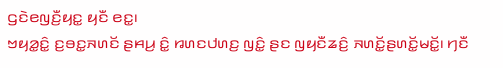ꤞꤢꤧꤕꤜꤢꤪ꤬ꤟꤢ꤭ ꤟꤢꤪ ꤕꤢ꤭꤯
ꤠꤟꤤ꤭ꤢꤨ꤭ ꤢ꤬ꤋꤢ꤭ꤏꤛꤢꤩ ꤔꤌꤣ꤬ ꤢꤨ꤭ ꤙꤛꤢꤓꤛꤢ꤬ ꤜꤢꤨ꤭ ꤔꤢ ꤜꤟꤢꤪꤘꤢꤨ꤬ ꤏꤛꤢꤩ꤭ꤔꤛꤢꤩ꤭ꤗꤢꤩ꤭꤯ ꤚꤢꤪ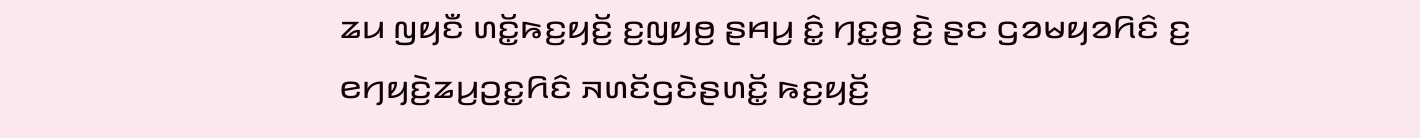ꤘꤣ ꤜꤟꤢꤪ ꤛꤢꤩ꤭ꤒꤢ꤬ꤟꤢꤩ꤬ ꤢ꤬ꤜꤟꤥ꤬ ꤔꤌꤣ꤬ ꤢꤨ꤭ ꤚꤢ꤭ꤥ꤬ ꤢꤧ꤬ ꤔꤢ ꤞꤤꤗꤟꤤꤖꤢꤨ ꤢ꤬ ꤕꤚꤟꤢꤧ꤬ꤘꤣ꤬ꤑꤢ꤭ꤖꤢꤨ ꤏꤛꤢꤩꤞꤢꤧꤔꤛꤢꤩ꤭ ꤒꤢ꤬ꤟꤢꤩ꤬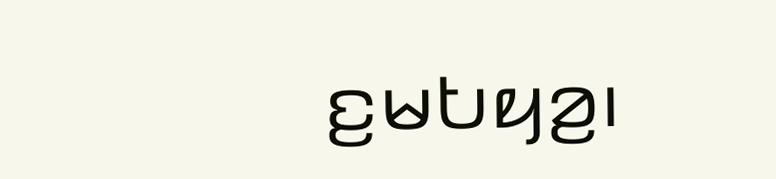ꤢ꤬ꤗꤝꤟꤤ꤬꤯